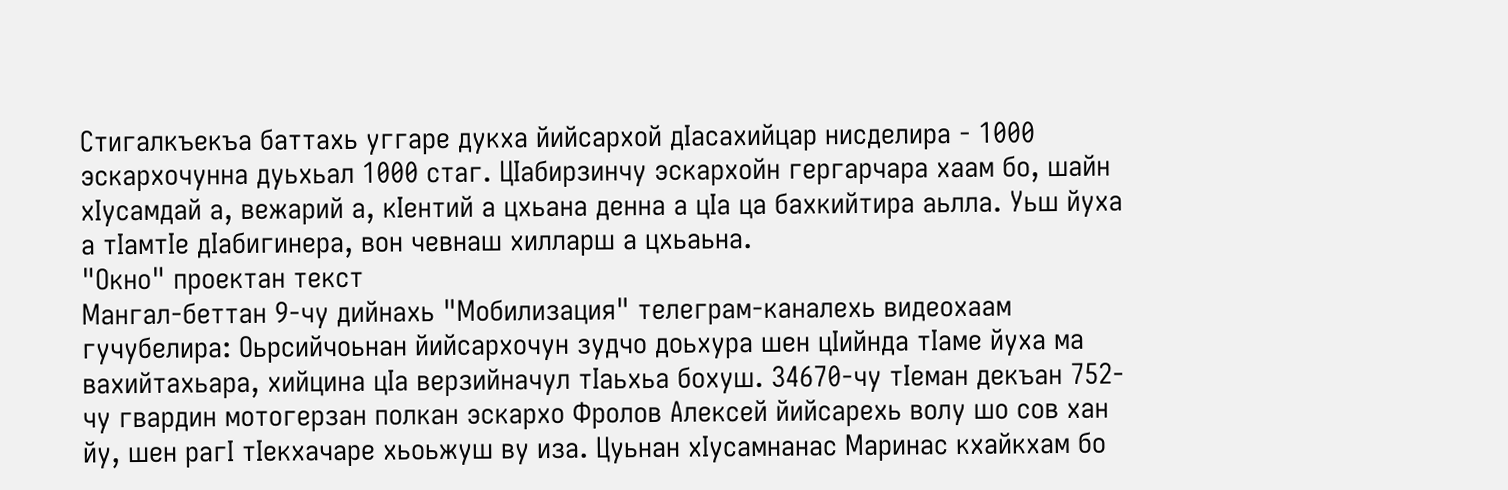Стигалкъекъа баттахь уггаре дукха йийсархой дIасахийцар нисделира - 1000 эскархочунна дуьхьал 1000 стаг. ЦӀабирзинчу эскархойн гергарчара хаам бо, шайн хIусамдай а, вежарий а, кӀентий а цхьана денна а цӀа ца бахкийтира аьлла. Уьш йуха а тIамтIе дӀабигинера, вон чевнаш хилларш а цхьаьна.
"Окно" проектан текст
Мангал-беттан 9-чу дийнахь "Мобилизация" телеграм-каналехь видеохаам гучубелира: Оьрсийчоьнан йийсархочун зудчо доьхура шен цIийнда тӀаме йуха ма вахийтахьара, хийцина цIа верзийначул тӀаьхьа бохуш. 34670-чу тӀеман декъан 752-чу гвардин мотогерзан полкан эскархо Фролов Алексей йийсарехь волу шо сов хан йу, шен рагӀ тIекхачаре хьоьжуш ву иза. Цуьнан хӀусамнанас Маринас кхайкхам бо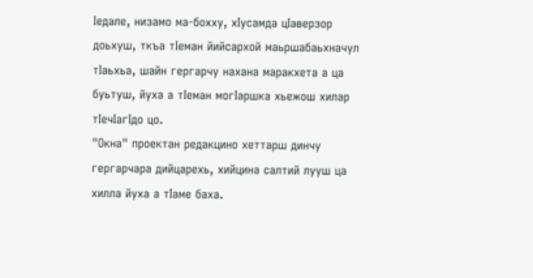Ӏедале, низамо ма-бохху, хIусамда цӀаверзор доьхуш, ткъа тӀеман йийсархой маьршабаьхначул тӀаьхьа, шайн гергарчу нахана маракхета а ца буьтуш, йуха а тIеман могӀаршка хьежош хилар тӀечӀагӀдо цо.
"Окна" проектан редакцино хеттарш динчу гергарчара дийцарехь, хийцина салтий лууш ца хилла йуха а тIаме баха.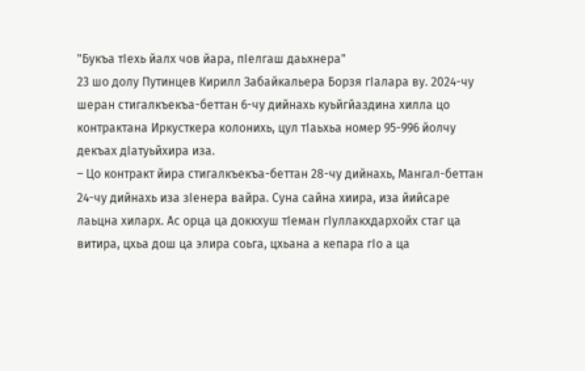"Букъа тIехь йалх чов йара, пIелгаш даьхнера"
23 шо долу Путинцев Кирилл Забайкальера Борзя гIалара ву. 2024-чу шеран стигалкъекъа-беттан 6-чу дийнахь куьйгйаздина хилла цо контрактана Иркусткера колонихь, цул тIаьхьа номер 95-996 йолчу декъах дIатуьйхира иза.
– Цо контракт йира стигалкъекъа-беттан 28-чу дийнахь, Мангал-беттан 24-чу дийнахь иза зIенера вайра. Суна сайна хиира, иза йийсаре лаьцна хиларх. Ас орца ца доккхуш тIеман гIуллакхдархойх стаг ца витира, цхьа дош ца элира соьга, цхьана а кепара гIо а ца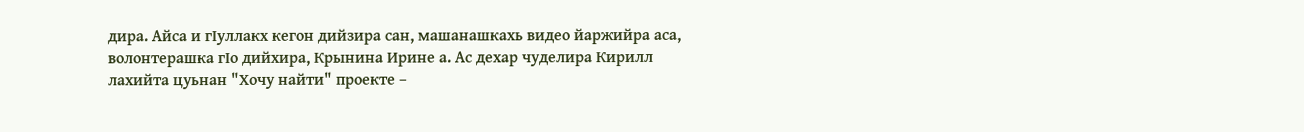дира. Айса и гIуллакх кегон дийзира сан, машанашкахь видео йаржийра аса, волонтерашка гIо дийхира, Крынина Ирине а. Ас дехар чуделира Кирилл лахийта цуьнан "Хочу найти" проекте –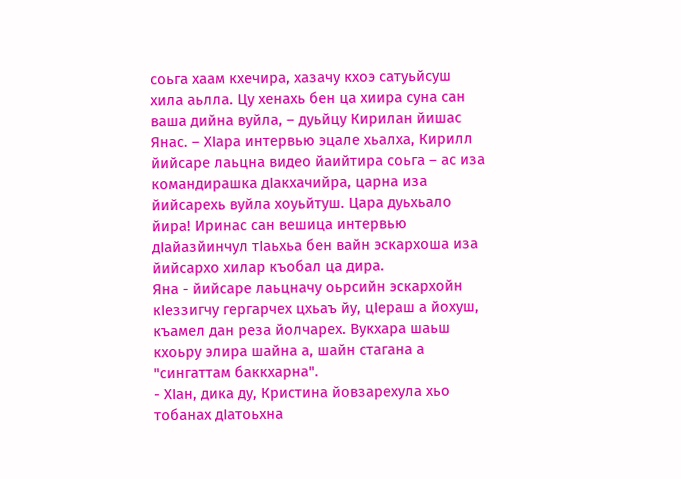соьга хаам кхечира, хазачу кхоэ сатуьйсуш хила аьлла. Цу хенахь бен ца хиира суна сан ваша дийна вуйла, – дуьйцу Кирилан йишас Янас. – ХӀара интервью эцале хьалха, Кирилл йийсаре лаьцна видео йаийтира соьга – ас иза командирашка дӀакхачийра, царна иза йийсарехь вуйла хоуьйтуш. Цара дуьхьало йира! Иринас сан вешица интервью дӀайазйинчул тӀаьхьа бен вайн эскархоша иза йийсархо хилар къобал ца дира.
Яна - йийсаре лаьцначу оьрсийн эскархойн кӀеззигчу гергарчех цхьаъ йу, цӀераш а йохуш, къамел дан реза йолчарех. Вукхара шаьш кхоьру элира шайна а, шайн стагана а "сингаттам баккхарна".
- ХIан, дика ду, Кристина йовзарехула хьо тобанах дIатоьхна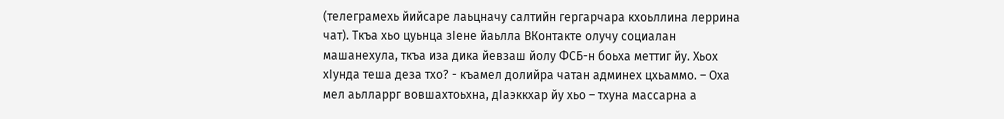(телеграмехь йийсаре лаьцначу салтийн гергарчара кхоьллина леррина чат). Ткъа хьо цуьнца зӀене йаьлла ВКонтакте олучу социалан машанехула, ткъа иза дика йевзаш йолу ФСБ-н боьха меттиг йу. Хьох хӀунда теша деза тхо? - къамел долийра чатан админех цхьаммо. – Оха мел аьлларрг вовшахтоьхна, дIаэккхар йу хьо – тхуна массарна а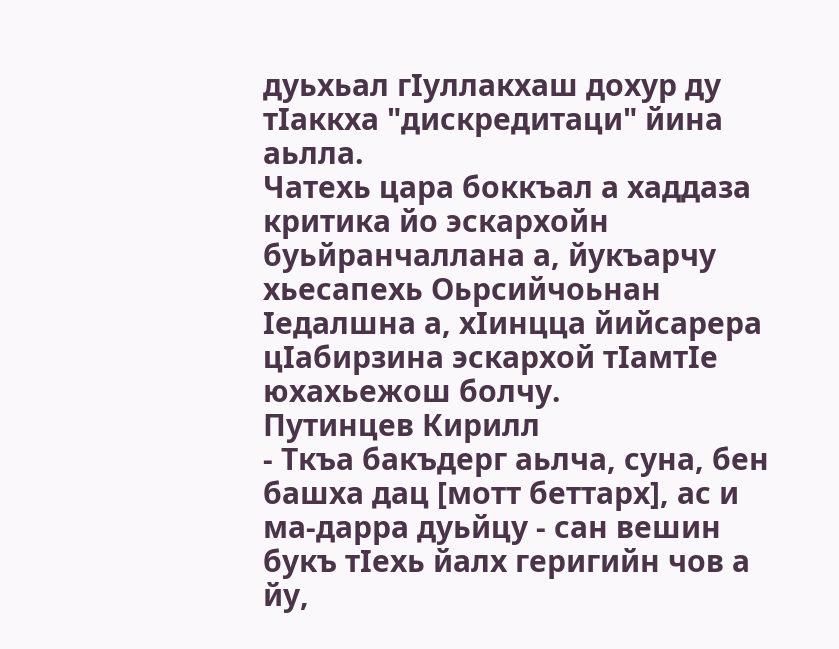дуьхьал гIуллакхаш дохур ду тIаккха "дискредитаци" йина аьлла.
Чатехь цара боккъал а хаддаза критика йо эскархойн буьйранчаллана а, йукъарчу хьесапехь Оьрсийчоьнан Ӏедалшна а, хӀинцца йийсарера цӀабирзина эскархой тIамтIе юхахьежош болчу.
Путинцев Кирилл
- Ткъа бакъдерг аьлча, суна, бен башха дац [мотт беттарх], ас и ма-дарра дуьйцу - сан вешин букъ тӀехь йалх геригийн чов а йу,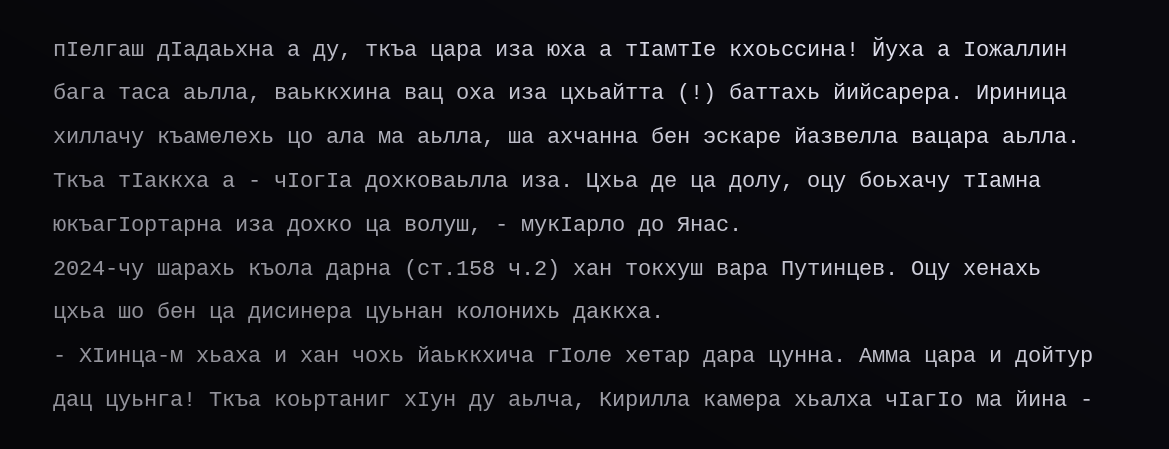пӀелгаш дӀадаьхна а ду, ткъа цара иза юха а тIамтIе кхоьссина! Йуха а Iожаллин бага таса аьлла, ваьккхина вац оха иза цхьайтта (!) баттахь йийсарера. Ириница хиллачу къамелехь цо ала ма аьлла, ша ахчанна бен эскаре йазвелла вацара аьлла. Ткъа тӀаккха а - чӀогӀа дохковаьлла иза. Цхьа де ца долу, оцу боьхачу тӀамна юкъагӀортарна иза дохко ца волуш, - мукӀарло до Янас.
2024-чу шарахь къола дарна (ст.158 ч.2) хан токхуш вара Путинцев. Оцу хенахь цхьа шо бен ца дисинера цуьнан колонихь даккха.
- ХӀинца-м хьаха и хан чохь йаьккхича гIоле хетар дара цунна. Амма цара и дойтур дац цуьнга! Ткъа коьртаниг хIун ду аьлча, Кирилла камера хьалха чIагIо ма йина -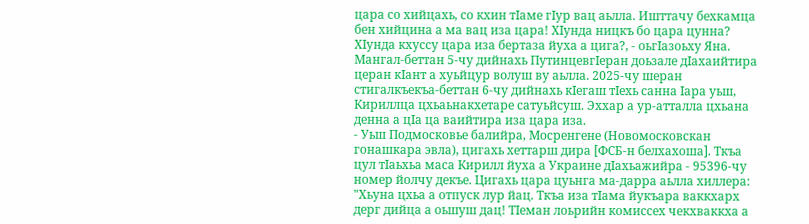цара со хийцахь, со кхин тӀаме гӀур вац аьлла. Ишттачу бехкамца бен хийцина а ма вац иза цара! ХӀунда ницкъ бо цара цунна? ХӀунда кхуссу цара иза бертаза йуха а цига?, - оьгIазоьху Яна.
Мангал-беттан 5-чу дийнахь ПутинцевгӀеран доьзале дIахаийтира церан кIант а хуьйцур волуш ву аьлла. 2025-чу шеран стигалкъекъа-беттан 6-чу дийнахь кIегаш тIехь санна Iара уьш, Кириллца цхьаьнакхетаре сатуьйсуш. Эххар а ур-атталла цхьана денна а цӀа ца ваийтира иза цара иза.
- Уьш Подмосковье балийра, Мосренгене (Новомосковскан гонашкара эвла), цигахь хеттарш дира [ФСБ-н белхахоша]. Ткъа цул тӀаьхьа маса Кирилл йуха а Украине дӀахьажийра - 95396-чу номер йолчу декъе. Цигахь цара цуьнга ма-дарра аьлла хиллера: "Хьуна цхьа а отпуск лур йац. Ткъа иза тIама йукъара ваккхарх дерг дийца а оьшуш дац! ТӀеман лоьрийн комиссех чекхваккха а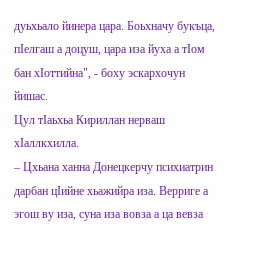дуьхьало йинера цара. Боьхначу букъца, пIелгаш а доцуш, цара иза йуха а тIом бан хIоттийна", - боху эскархочун йишас.
Цул тӀаьхьа Кириллан нерваш хIаллкхилла.
– Цхьана ханна Донецкерчу психиатрин дарбан цӀийне хьажийра иза. Верриге а эгош ву иза, суна иза вовза а ца вевза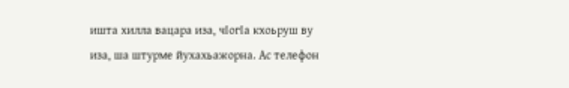ишта хилла вацара иза, чIогIа кхоьруш ву иза, ша штурме йухахьажорна. Ас телефон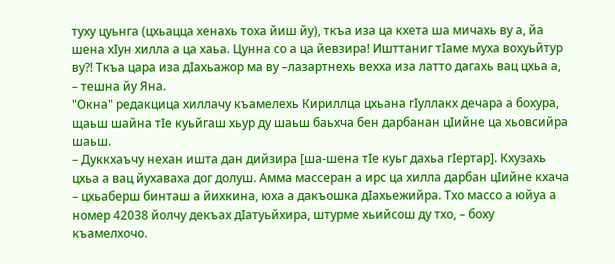туху цуьнга (цхьацца хенахь тоха йиш йу), ткъа иза ца кхета ша мичахь ву а, йа шена хӀун хилла а ца хаьа. Цунна со а ца йевзира! Ишттаниг тӀаме муха вохуьйтур ву?! Ткъа цара иза дӀахьажор ма ву –лазартнехь вехха иза латто дагахь вац цхьа а, – тешна йу Яна.
"Окна" редакцица хиллачу къамелехь Кириллца цхьана гIуллакх дечара а бохура, щаьш шайна тIе куьйгаш хьур ду шаьш баьхча бен дарбанан цIийне ца хьовсийра шаьш.
– Дуккхаъчу нехан ишта дан дийзира [ша-шена тӀе куьг дахьа гӀертар]. Кхузахь цхьа а вац йухаваха дог долуш. Амма массеран а ирс ца хилла дарбан цӀийне кхача – цхьаберш бинташ а йихкина, юха а дакъошка дӀахьежийра. Тхо массо а юйуа а номер 42038 йолчу декъах дIатуьйхира, штурме хьийсош ду тхо, – боху къамелхочо.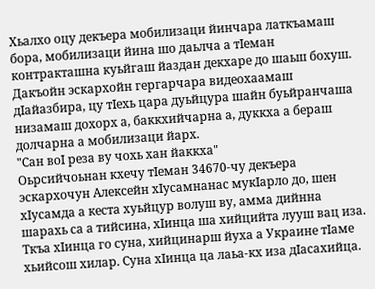Хьалхо оцу декъера мобилизаци йинчара латкъамаш бора, мобилизаци йина шо даьлча а тӀеман контракташна куьйгаш йаздан декхаре до шаьш бохуш. Дакъойн эскархойн гергарчара видеохаамаш дӀайазбира, цу тӀехь цара дуьйцура шайн буьйранчаша низамаш дохорх а, баккхийчарна а, дуккха а бераш долчарна а мобилизаци йарх.
"Сан воI реза ву чохь хан йаккха"
Оьрсийчоьнан кхечу тIеман 34670-чу декъера эскархочун Алексейн хӀусамнанас мукӀарло до, шен хIусамда а кеста хуьйцур волуш ву, амма дийнна шарахь са а тийсина, хIинца ша хийцийта лууш вац иза. Ткъа хIинца го суна, хийцинарш йуха а Украине тIаме хьийсош хилар. Суна хIинца ца лаьа-кх иза дIасахийца.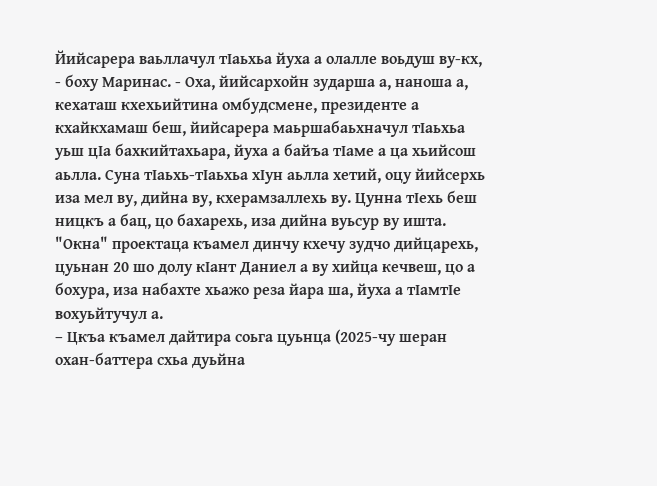Йийсарера ваьллачул тIаьхьа йуха а олалле воьдуш ву-кх, - боху Маринас. - Оха, йийсархойн зударша а, наноша а, кехаташ кхехьийтина омбудсмене, президенте а кхайкхамаш беш, йийсарера маьршабаьхначул тIаьхьа уьш цӀа бахкийтахьара, йуха а байъа тIаме а ца хьийсош аьлла. Суна тIаьхь-тIаьхьа хIун аьлла хетий, оцу йийсерхь иза мел ву, дийна ву, кхерамзаллехь ву. Цунна тIехь беш ницкъ а бац, цо бахарехь, иза дийна вуьсур ву ишта.
"Окна" проектаца къамел динчу кхечу зудчо дийцарехь, цуьнан 20 шо долу кIант Даниел а ву хийца кечвеш, цо а бохура, иза набахте хьажо реза йара ша, йуха а тIамтIе вохуьйтучул а.
– Цкъа къамел дайтира соьга цуьнца (2025-чу шеран охан-баттера схьа дуьйна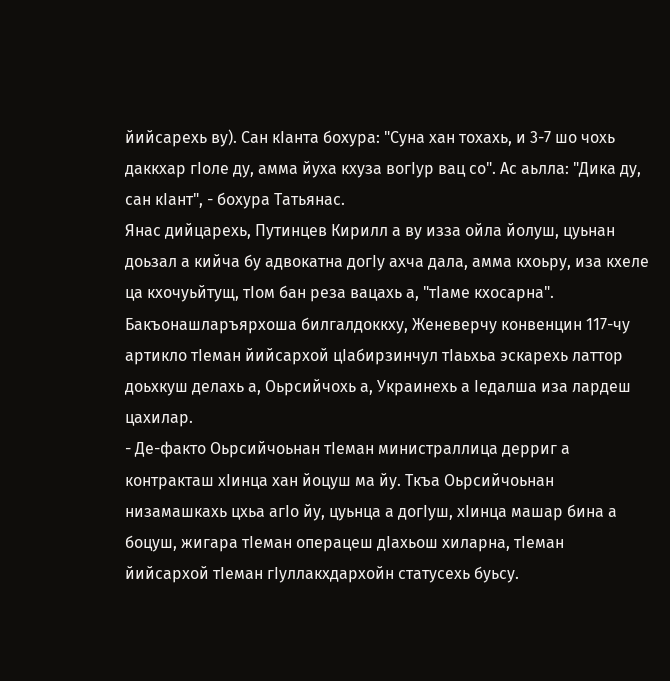йийсарехь ву). Сан кIанта бохура: "Суна хан тохахь, и 3-7 шо чохь даккхар гIоле ду, амма йуха кхуза вогIур вац со". Ас аьлла: "Дика ду, сан кIант", - бохура Татьянас.
Янас дийцарехь, Путинцев Кирилл а ву изза ойла йолуш, цуьнан доьзал а кийча бу адвокатна догIу ахча дала, амма кхоьру, иза кхеле ца кхочуьйтущ, тӀом бан реза вацахь а, "тIаме кхосарна".
Бакъонашларъярхоша билгалдоккху, Женеверчу конвенцин 117-чу артикло тӀеман йийсархой цӀабирзинчул тӀаьхьа эскарехь латтор доьхкуш делахь а, Оьрсийчохь а, Украинехь а Ӏедалша иза лардеш цахилар.
- Де-факто Оьрсийчоьнан тӀеман министраллица дерриг а контракташ хӀинца хан йоцуш ма йу. Ткъа Оьрсийчоьнан низамашкахь цхьа агIо йу, цуьнца а догӀуш, хӀинца машар бина а боцуш, жигара тӀеман операцеш дӀахьош хиларна, тӀеман йийсархой тӀеман гIуллакхдархойн статусехь буьсу.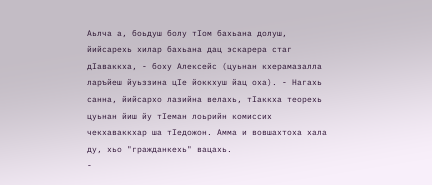Аьлча а, боьдуш болу тӀом бахьана долуш, йийсарехь хилар бахьана дац эскарера стаг дӀаваккха, - боху Алексейс (цуьнан кхерамазалла ларъйеш йуьззина цӀе йоккхуш йац оха). - Нагахь санна, йийсархо лазийна велахь, тӀаккха теорехь цуьнан йиш йу тӀеман лоьрийн комиссих чекхаваккхар ша тIедожон. Амма и вовшахтоха хала ду, хьо "гражданкехь" вацахь.
-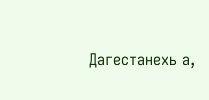Дагестанехь а,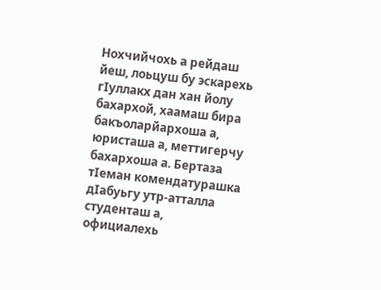Нохчийчохь а рейдаш йеш, лоьцуш бу эскарехь гIуллакх дан хан йолу бахархой, хаамаш бира бакъоларйархоша а, юристаша а, меттигерчу бахархоша а. Бертаза тIеман комендатурашка дIабуьгу утр-атталла студенташ а, официалехь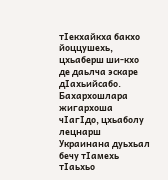тIекхайкха бакхо йоццушехь, цхьаберш ши-кхо де даьлча эскаре дIахьийсабо. Бахархошлара жигархоша чIагIдо, цхьаболу лецнарш Украинана дуьхьал бечу тIамехь тIаьхьо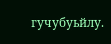гучубуьйлу.